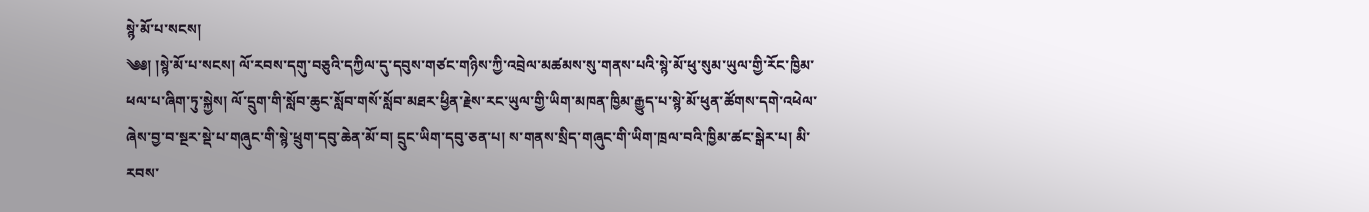སྙེ་མོ་པ་སངས།
༄༅། །སྙེ་མོ་པ་སངས། ལོ་རབས་དགུ་བཅུའི་དཀྱིལ་དུ་དབུས་གཙང་གཉིས་ཀྱི་འབྲེལ་མཚམས་སུ་གནས་པའི་སྙེ་མོ་ཕུ་སུམ་ཡུལ་གྱི་རོང་ཁྱིམ་ཕལ་པ་ཞིག་ཏུ་སྐྱེས། ལོ་དྲུག་གི་སློབ་ཆུང་སློབ་གསོ་སློབ་མཐར་ཕྱིན་རྗེས་རང་ཡུལ་གྱི་ཡིག་མཁན་ཁྱིམ་རྒྱུད་པ་སྙེ་མོ་ཕུན་ཚོགས་དགེ་འཕེལ་ཞེས་བྱ་བ་སྔར་སྡེ་པ་གཞུང་གི་སྙེ་ཕྲུག་དབུ་ཆེན་མོ་བ། དྲུང་ཡིག་དབུ་ཅན་པ། ས་གནས་སྲིད་གཞུང་གི་ཡིག་ཁྲལ་བའི་ཁྱིམ་ཚང་སྒེར་པ། མི་རབས་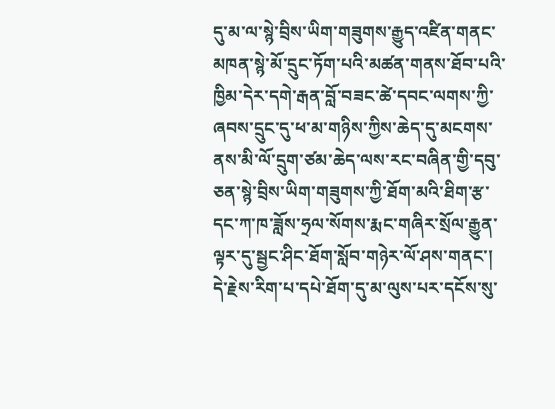དུ་མ་ལ་སྙེ་བྲིས་ཡིག་གཟུགས་རྒྱུད་འཛིན་གནང་མཁན་སྙེ་མོ་དྲུང་ཏོག་པའི་མཚན་གནས་ཐོབ་པའི་ཁྱིམ་དེར་དགེ་རྒན་བློ་བཟང་ཚེ་དབང་ལགས་ཀྱི་ཞབས་དྲུང་དུ་ཕ་མ་གཉིས་ཀྱིས་ཆེད་དུ་མངགས་ནས་མི་ལོ་དྲུག་ཙམ་ཆེད་ལས་རང་བཞིན་གྱི་དབུ་ཅན་སྙེ་བྲིས་ཡིག་གཟུགས་ཀྱི་ཐོག་མའི་ཐིག་རྩ་དང་ཀ་ཁ་ཟློས་ཧྲལ་སོགས་རྨང་གཞིར་སྲོལ་རྒྱུན་ལྟར་དུ་སྦྱང་ཤིང་ཐོག་སློབ་གཉེར་ལོ་ཤས་གནང་། དེ་རྗེས་རིག་པ་དཔེ་ཐོག་དུ་མ་ལུས་པར་དངོས་སུ་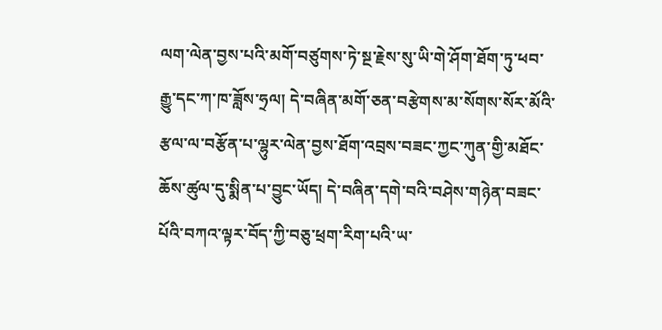ལག་ལེན་བྱས་པའི་མགོ་བཙུགས་ཏེ་སྔ་རྗེས་སུ་ཡི་གེ་ཤོག་ཐོག་ཏུ་ཕབ་རྒྱུ་དང་ཀ་ཁ་ཟློས་ཧྲལ། དེ་བཞིན་མགོ་ཅན་བརྩེགས་མ་སོགས་སོར་མོའི་རྩལ་ལ་བརྩོན་པ་ལྷུར་ལེན་བྱས་ཐོག་འབྲས་བཟང་ཀྱང་ཀུན་གྱི་མཐོང་ཆོས་ཚུལ་དུ་སྨིན་པ་བྱུང་ཡོད། དེ་བཞིན་དགེ་བའི་བཤེས་གཉེན་བཟང་པོའི་བཀའ་ལྟར་བོད་ཀྱི་བཅུ་ཕྲག་རིག་པའི་ཡ་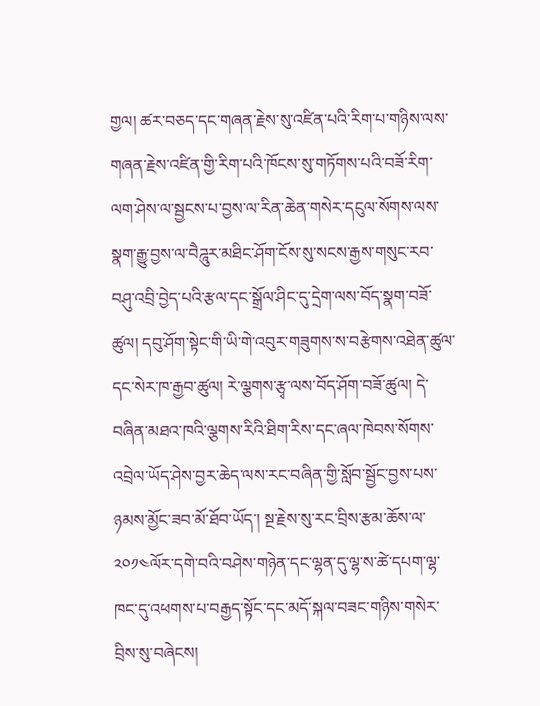གྱལ། ཚར་བཅད་དང་གཞན་རྗེས་སུ་འཛིན་པའི་རིག་པ་གཉིས་ལས་གཞན་རྗེས་འཛིན་གྱི་རིག་པའི་ཁོངས་སུ་གཏོགས་པའི་བཟོ་རིག་ལག་ཤེས་ལ་སྦྱངས་པ་བྱས་ལ་རིན་ཆེན་གསེར་དངུལ་སོགས་ལས་སྣག་རྒྱུ་བྱས་ལ་བཻཌཱུར་མཐིང་ཤོག་ངོས་སུ་སངས་རྒྱས་གསུང་རབ་བཤུ་འབྲི་བྱེད་པའི་རྩལ་དང་སྒྲོལ་ཤིང་དུ་དྲེག་ལས་བོད་སྣག་བཟོ་ཚུལ། དབུ་ཤོག་སྟེང་གི་ཡི་གེ་འབུར་གཟུགས་ས་བརྩེགས་འཐེན་ཚུལ་དང་སེར་ཁ་རྒྱབ་ཚུལ། རེ་ལྕགས་རྩྭ་ལས་བོད་ཤོག་བཟོ་ཚུལ། དེ་བཞིན་མཐའ་ཁའི་ལྕགས་རིའི་ཐིག་རིས་དང་ཞལ་ཁེབས་སོགས་འབྲེལ་ཡོད་ཤེས་བྱར་ཆེད་ལས་རང་བཞིན་གྱི་སློབ་སྦྱོང་བྱས་པས་ཉམས་མྱོང་ཟབ་མོ་ཐོབ་ཡོད་། སྔ་རྗེས་སུ་རང་བྲིས་རྩམ་ཆོས་ལ་༢༠༡༤ལོར་དགེ་བའི་བཤེས་གཉེན་དང་ལྷན་དུ་ལྷ་ས་ཚེ་དཔག་ལྷ་ཁང་དུ་འཕགས་པ་བརྒྱད་སྟོང་དང་མདོ་སྐལ་བཟང་གཉིས་གསེར་བྲིས་སུ་བཞེངས།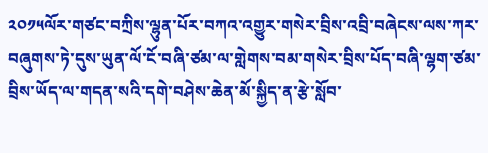༢༠༡༥ལོར་གཙང་བཀྲིས་ལྷུན་པོར་བཀའ་འགྱུར་གསེར་བྲིས་འབྲི་བཞེངས་ལས་ཀར་བཞུགས་ཏེ་དུས་ཡུན་ལོ་ངོ་བཞི་ཙམ་ལ་གླེགས་བམ་གསེར་བྲིས་པོད་བཞི་ལྷག་ཙམ་བྲིས་ཡོད་ལ་གདན་སའི་དགེ་བཤེས་ཆེན་མོ་སྐྱིད་ན་རྩེ་སློབ་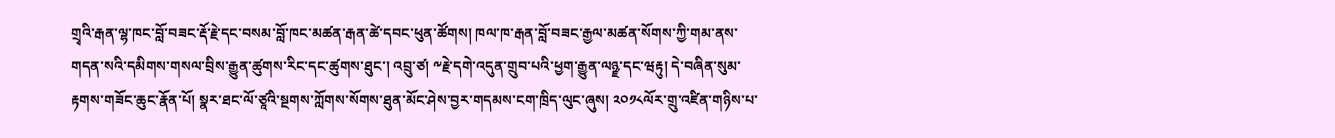གྲྭའི་རྒན་ལྷ་ཁང་བློ་བཟང་རྡོ་རྗེ་དང་བསམ་བློ་ཁང་མཚན་རྒན་ཚེ་དབང་ཕུན་ཚོགས། ཁལ་ཁ་རྒན་བློ་བཟང་རྒྱལ་མཚན་སོགས་ཀྱི་གམ་ནས་གདན་སའི་དམིགས་གསལ་བྲིས་རྒྱུན་ཚུགས་རིང་དང་ཚུགས་ཐུང་། འབྲུ་ཙ། ༸རྗེ་དགེ་འདུན་གྲུབ་པའི་ཕྱག་རྒྱུན་ལཉྫ་དང་ཝརྟུ། དེ་བཞིན་སུམ་རྟགས་གཟོང་ཆུང་རྣོན་པོ། སྣར་ཐང་ལོ་ཙཱའི་སྔགས་ཀློགས་སོགས་ཐུན་མོང་ཤེས་བྱར་གདམས་ངག་ཁྲིད་ལུང་ཞུས། ༢༠༡༨ལོར་གྲུ་འཛིན་གཉིས་པ་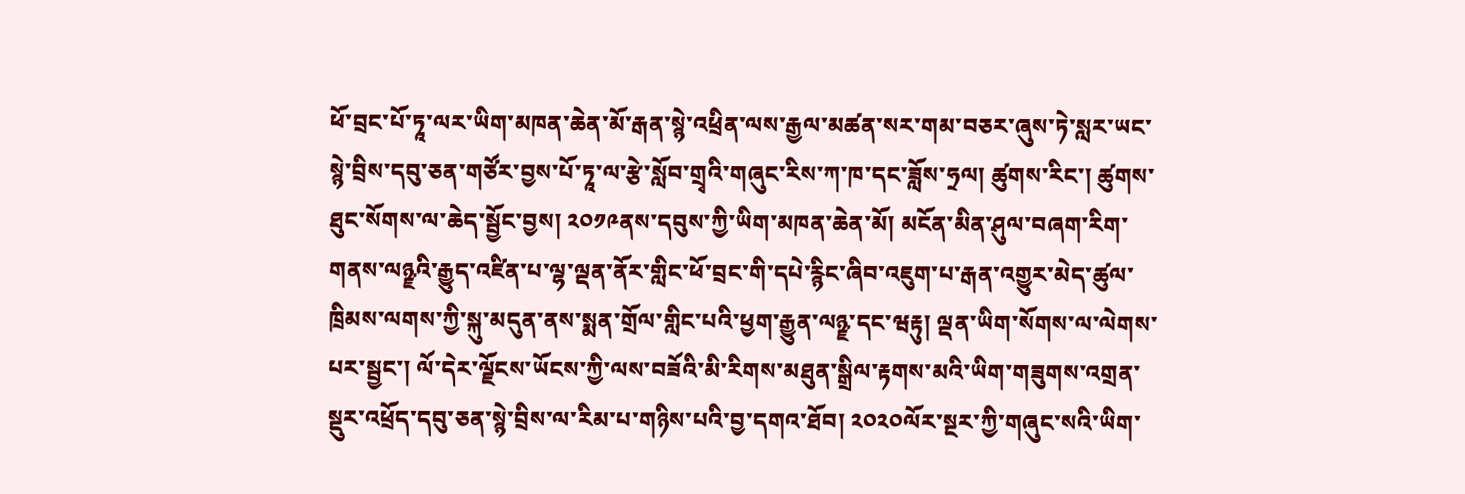ཕོ་བྲང་པོ་ཏཱ་ལར་ཡིག་མཁན་ཆེན་མོ་རྒན་སྙེ་འཕྲིན་ལས་རྒྱལ་མཚན་སར་གམ་བཅར་ཞུས་ཏེ་སླར་ཡང་སྙེ་བྲིས་དབུ་ཅན་གཙོར་བྱས་པོ་ཏཱ་ལ་རྩེ་སློབ་གྲྭའི་གཞུང་རིས་ཀ་ཁ་དང་ཟློས་ཧྲལ། ཚུགས་རིང་། ཚུགས་ཐུང་སོགས་ལ་ཆེད་སྦྱོང་བྱས། ༢༠༡༩ནས་དབུས་ཀྱི་ཡིག་མཁན་ཆེན་མོ། མངོན་མིན་ཤུལ་བཞག་རིག་གནས་ལཉྫའི་རྒྱུད་འཛིན་པ་ལྷ་ལྡན་ནོར་གླིང་ཕོ་བྲང་གི་དཔེ་རྙིང་ཞིབ་འཇུག་པ་རྒན་འགྱུར་མེད་ཚུལ་ཁྲིམས་ལགས་ཀྱི་སྐུ་མདུན་ནས་སྨན་གྲོལ་གླིང་པའི་ཕྱག་རྒྱུན་ལཉྫ་དང་ཝརྟུ། ལྡན་ཡིག་སོགས་ལ་ལེགས་པར་སྦྱང་། ལོ་དེར་ལྗོངས་ཡོངས་ཀྱི་ལས་བཟོའི་མི་རིགས་མཐུན་སྒྲིལ་རྟགས་མའི་ཡིག་གཟུགས་འགྲན་སྡུར་འཕྲོད་དབུ་ཅན་སྙེ་བྲིས་ལ་རིམ་པ་གཉིས་པའི་བྱ་དགའ་ཐོབ། ༢༠༢༠ལོར་སྔར་ཀྱི་གཞུང་སའི་ཡིག་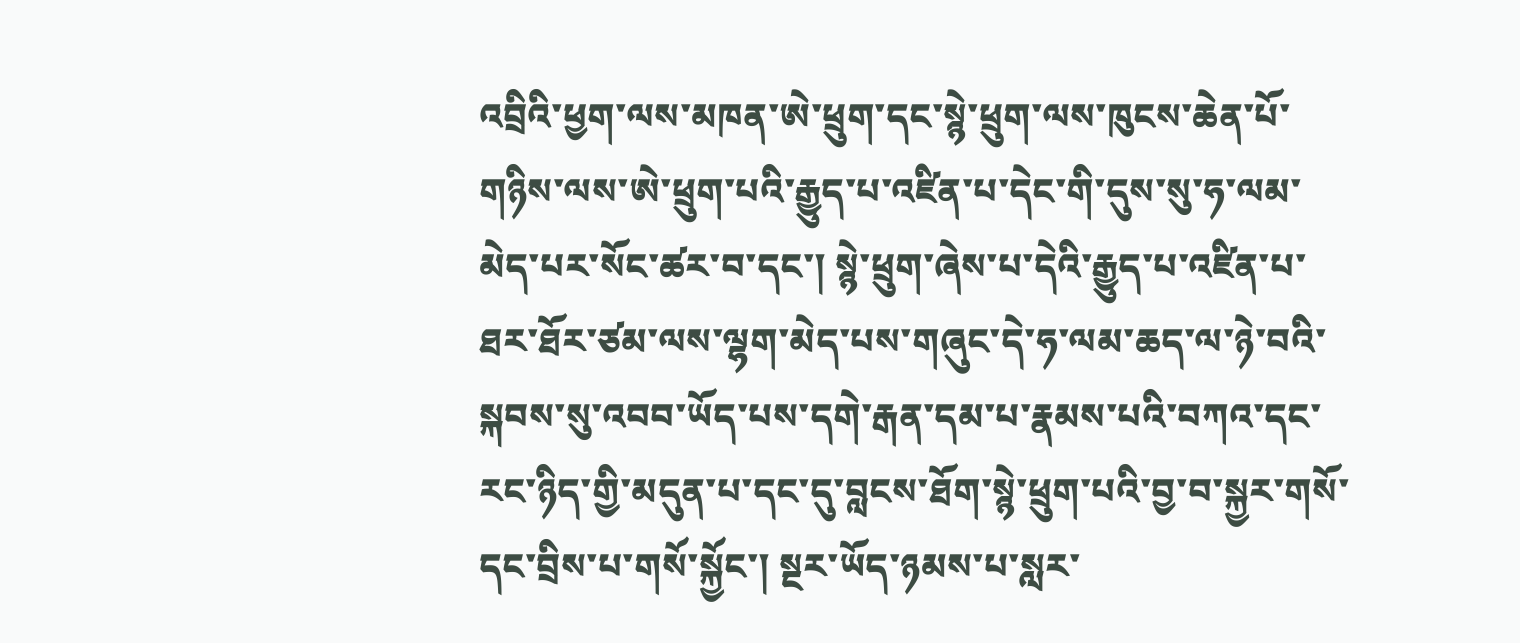འབྲིའི་ཕྱག་ལས་མཁན་ཨེ་ཕྲུག་དང་སྙེ་ཕྲུག་ལས་ཁུངས་ཆེན་པོ་གཉིས་ལས་ཨེ་ཕྲུག་པའི་རྒྱུད་པ་འཛིན་པ་དེང་གི་དུས་སུ་ཧ་ལམ་མེད་པར་སོང་ཚར་བ་དང་། སྙེ་ཕྲུག་ཞེས་པ་དེའི་རྒྱུད་པ་འཛིན་པ་ཐར་ཐོར་ཙམ་ལས་ལྷག་མེད་པས་གཞུང་དེ་ཧ་ལམ་ཆད་ལ་ཉེ་བའི་སྐབས་སུ་འབབ་ཡོད་པས་དགེ་རྒན་དམ་པ་རྣམས་པའི་བཀའ་དང་རང་ཉིད་གྱི་མདུན་པ་དང་དུ་བླངས་ཐོག་སྙེ་ཕྲུག་པའི་བྱ་བ་སྐྱར་གསོ་དང་བྲིས་པ་གསོ་སྐྱོང་། སྔར་ཡོད་ཉམས་པ་སླར་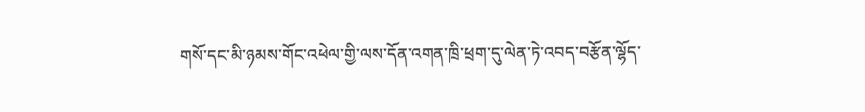གསོ་དང་མི་ཉམས་གོང་འཕེལ་གྱི་ལས་དོན་འགན་ཁྲི་ཕྲག་དུ་ལེན་ཏེ་འབད་བརྩོན་ལྷོད་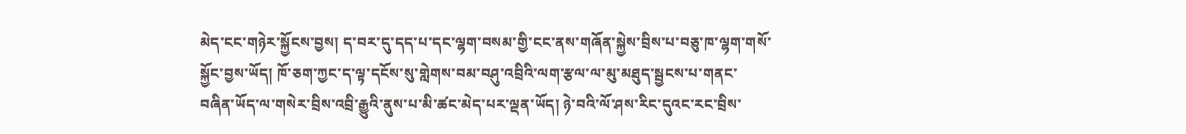མེད་ངང་གཉེར་སྐྱོངས་བྱས། ད་བར་དུ་དད་པ་དང་ལྷག་བསམ་གྱི་ངང་ནས་གཞོན་སྐྱེས་བྲིས་པ་བཅུ་ཁ་ལྷག་གསོ་སྐྱོང་བྱས་ཡོད། ཁོ་ཅག་ཀྱང་ད་ལྟ་དངོས་སུ་གླེགས་བམ་བཤུ་འབྲིའི་ལག་རྩལ་ལ་མུ་མཐུད་སྦྱངས་པ་གནང་བཞིན་ཡོད་ལ་གསེར་བྲིས་འབྲི་རྒྱུའི་ནུས་པ་མི་ཚང་མེད་པར་ལྡན་ཡོད། ཉེ་བའི་ལོ་ཤས་རིང་དུའང་རང་བྲིས་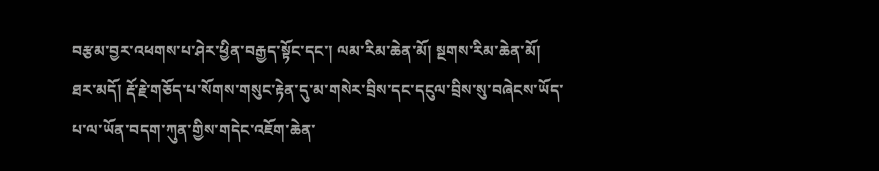བརྩམ་བྱར་འཕགས་པ་ཤེར་ཕྱིན་བརྒྱད་སྟོང་དང་། ལམ་རིམ་ཆེན་མོ། སྔགས་རིམ་ཆེན་མོ། ཐར་མདོ། རྡོ་རྗེ་གཅོད་པ་སོགས་གསུང་རྟེན་དུ་མ་གསེར་བྲིས་དང་དངུལ་བྲིས་སུ་བཞེངས་ཡོད་པ་ལ་ཡོན་བདག་ཀུན་གྱིས་གདེང་འཇོག་ཆེན་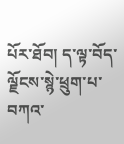པོར་ཐོབ། ད་ལྟ་བོད་ལྗོངས་སྙེ་ཕྲུག་པ་བཀའ་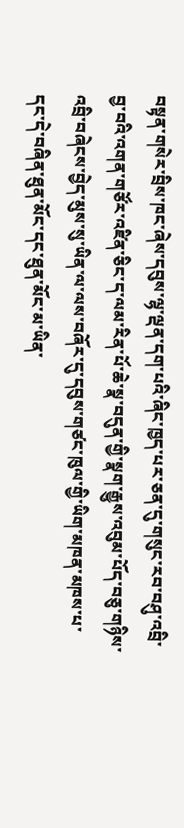བསྟན་གསེར་བྲིས་ཁང་ཞེས་དབུས་ལྷ་ལྡན་དག་པའི་ཞིང་ཁྱད་པར་ཅན་དུ་གསུང་རབ་བཤུ་འབྲི་བྱ་བའི་འགན་གཙོར་འཛིན་ཅིང་ད་ལམ་རིན་པོ་ཆེ་སྣ་བདུན་གྱི་སྣག་རྒྱུས་འབུམ་པོད་བཅུ་གཉིས་འབྲི་བཞེངས་བྱེད་མུས་སུ་ཡིན་ལ་ལས་བཞོར་དུ་དབུས་གཙང་ཁུལ་གྱི་ཡིག་མཁན་མཁས་པ་དང་དེ་བཞིན་ཐུན་མོང་དང་ཐུན་མོང་མ་ཡིན་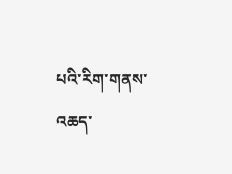པའི་རིག་གནས་འཆད་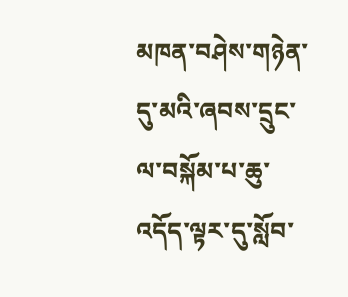མཁན་བཤེས་གཉེན་དུ་མའི་ཞབས་དྲུང་ལ་བསྐོམ་པ་ཆུ་འདོད་ལྟར་དུ་སློབ་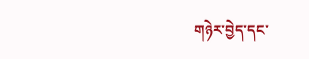གཉེར་བྱེད་དང་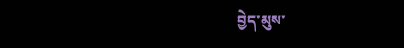བྱེད་མུས་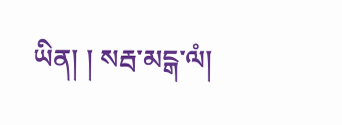ཡིན། ། སརྦ་མངྒ་ལཾ།